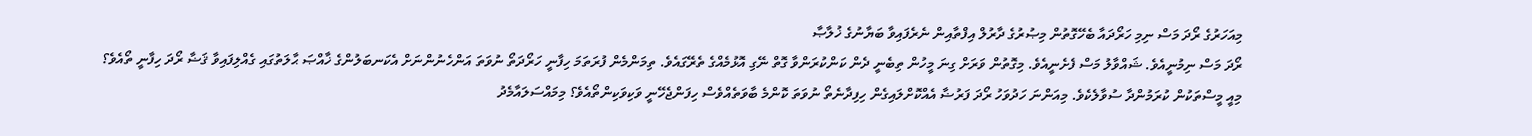މިއަހަރުގެ ރޯދަ މަސް ނިމި ހަރޯދައާ ބެހޭގޮތުން މިޞުރުގެ ދާރުލް އިފްތާއިން ނެރެފައިވާ ބަޔާނުގެ ޚުލާޞާ
ރޯދަ މަސް ނިމުނީއެވެ. ޝައްވާލު މަސް ފެށެނީއެވެ. މިގޮތުން ވަރަށް ގިނަ މީހުން ތިބެނީ ދެން ކަންކުރަންވާ ގޮތް ނޭގި އޮޅުމެއްގެ ތެރޭގައެވެ. ތިމަންމެން ފުރަތަމަ ހިފާނީ ހަރޯދަތޯ ނުވަތަ އަންހެނުންނަށް އެކަނބަލުންގެ ޚާއްޞަ ޙާލަތުގައި ގެއްލިފައިވާ ޤަޟާ ރޯދަ ހިފާނީ ތޯއެވެ؟
މިއީ މީސްތަކުން ކުރަމުންދާ ސުވާލެކެވެ. މިއަންނަ ހަދުވަހު ރޯދަ ފަރުޟާ އެއްކޮށްލައިގެން ހިފިދާނެތޯ ނުވަތަ ކޮންމެ ބާވަތެއްވެސް ހިފަންޖެހޭނީ ވަކިވަކިންތޯއެވެ؟ މިމައްސަލައާމެދު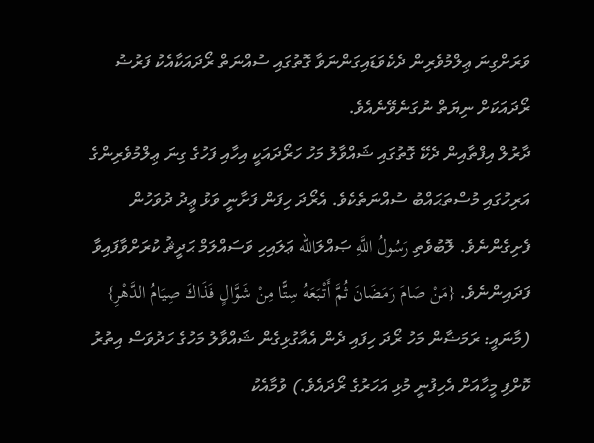ވަރަށްގިނަ ޢިލްމުވެރިން ދެކެވަޑައިގަންނަވާ ގޮތުގައި ސުއްނަތް ރޯދައަކާއެކު ފަރުޟު ރޯދައަކަށް ނިޔަތް ނުގަނެވޭނެއެވެ.
ދާރުލް އިފްތާއިން ދެކޭ ގޮތުގައި ޝައްވާލު މަހު ހަރޯދައަކީ އިހާއި ފަހުގެ ގިނަ ޢިލްމުވެރިންގެ އަރިހުގައި މުސްތަޙައްބު ސުއްނަތެކެވެ. އެރޯދަ ހިފަން ފަށާނީ ވަޅު ޢީދު ދުވަހުން ފެށިގެންނެވެ. ލޮބުވެތި رَسُولُ اللَّهِ ޞައްލަالله ޢަލައިހި ވަސައްލަމް ޙަދީޘު ކުރަށްވާފައިވާ ފަދައިންނެވެ. {مَنْ صَامَ رَمَضَانَ ثُمَّ أَتْبَعَهُ سِتًّا مِنْ شَوَّالٍ فَذَاكَ صِيَامُ الدَّهْرِ} (މާނައީ: ރަމަޟާން މަހު ރޯދަ ހިފައި ދެން އެއާގުޅިގެން ޝައްވާލު މަހުގެ ހަދުވަސް އިތުރު ކޮށްފި މީހާއަށް އެހިފުނީ މުޅި އަހަރުގެ ރޯދައެވެ.) ވުމާއެކު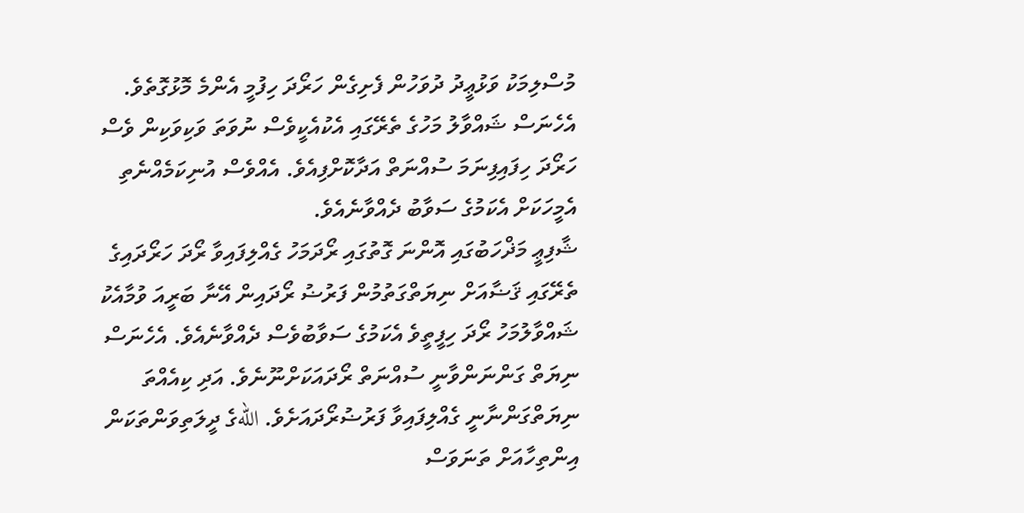މުސްލިމަކު ވަޅުޢީދު ދުވަހުން ފެށިގެން ހަރޯދަ ހިފުމީ އެންމެ މޮޅުގޮތެވެ. އެހެނަސް ޝައްވާލު މަހުގެ ތެރޭގައި އެކުއެކީވެސް ނުވަތަ ވަކިވަކިން ވެސް ހަރޯދަ ހިފައިފިނަމަ ސުއްނަތް އަދާކޮށްފިއެވެ. އެއްވެސް އުނިކަމެއްނެތި އެމީހަކަށް އެކަމުގެ ސަވާބު ދެއްވާނެއެވެ.
ޝާފިޢީ މަޛްހަބުގައި އޮންނަ ގޮތުގައި ރޯދަމަހު ގެއްލިފައިވާ ރޯދަ ހަރޯދައިގެ ތެރޭގައި ޤަޟާއަށް ނިޔަތްގަތުމުން ފަރުޟު ރޯދައިން އޭނާ ބަރީއަ ވުމާއެކު ޝައްވާލުމަހު ރޯދަ ހިފީތީވެ އެކަމުގެ ސަވާބުވެސް ދެއްވާނެއެވެ. އެހެނަސް ނިޔަތް ގަންނަންވާނީ ސުއްނަތް ރޯދައަކަށްނޫނެވެ. އަދި ކިއެއްތަ ނިޔަތްގަންނާނީ ގެއްލިފައިވާ ފަރުޟުރޯދައަށެވެ. اللهގެ ދީލަތިވަންތަކަން އިންތިހާއަށް ތަނަވަސް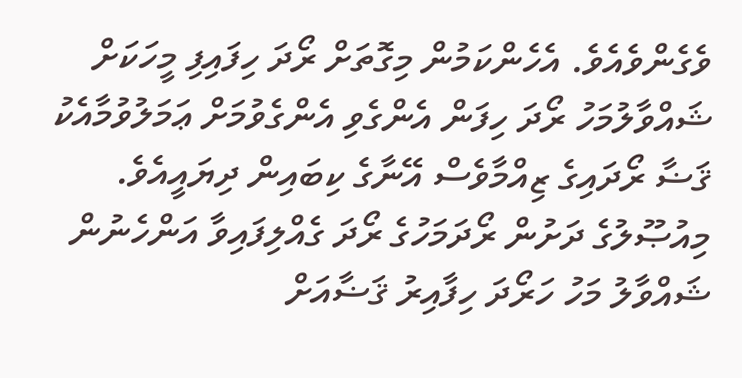ވެގެންވެއެވެ. އެހެންކަމުން މިގޮތަށް ރޯދަ ހިފައިފި މީހަކަށް ޝައްވާލުމަހު ރޯދަ ހިފަން އެންގެވި އެންގެވުމަށް ޢަމަލުވުމާއެކު ޤަޟާ ރޯދައިގެ ޒިއްމާވެސް އޭނާގެ ކިބައިން ދިޔައީއެވެ.
މިއުޞޫލުގެ ދަށުން ރޯދަމަހުގެ ރޯދަ ގެއްލިފައިވާ އަންހެނުން ޝައްވާލު މަހު ހަރޯދަ ހިފާއިރު ޤަޟާއަށް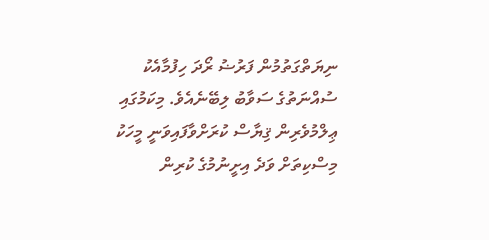ނިޔަތްގަތުމުން ފަރުޟު ރޯދަ ހިފުމާއެކު ސުއްނަތުގެ ސަވާބު ލިބޭނެއެވެ. މިކަމުގައި ޢިލްމުވެރިން ޤިޔާސް ކުރަށްވާފައިވަނީ މީހަކު މިސްކިތަށް ވަދެ އިށީނުމުގެ ކުރިން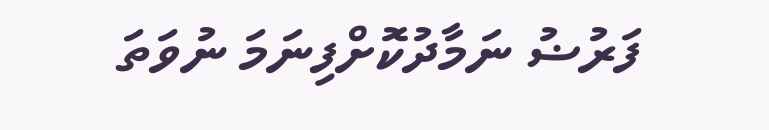ފަރުޟު ނަމާދުކޮށްފިނަމަ ނުވަތަ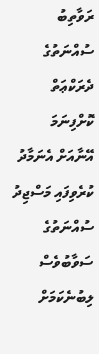ރަވާތިބު ސުއްނަތުގެ ދެރަކްޢަތް ކޮށްފިނަމަ އޭނާއަށް އެނަމާދު ކުރެވިފައި މަސްޖިދު ސުއްނަތުގެ ސަވާބުވެސް ލިބުނެކަމަށް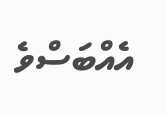އެއްބަސްވެ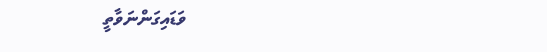ވަޑައިގަންނަވާތީ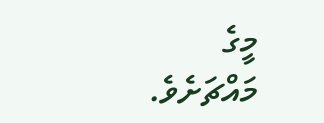މީގެ މައްޗަށެވެ.